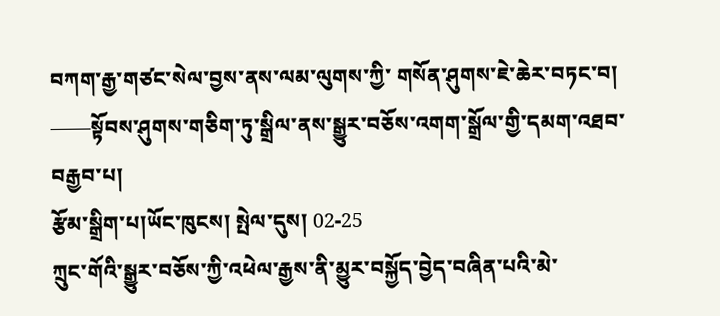བཀག་རྒྱ་གཙང་སེལ་བྱས་ནས་ལམ་ལུགས་ཀྱི་ གསོན་ཤུགས་ཇེ་ཆེར་བཏང་བ། ——སྟོབས་ཤུགས་གཅིག་ཏུ་སྒྲིལ་ནས་སྒྱུར་བཅོས་འགག་སྒྲོལ་གྱི་དམག་འཐབ་བརྒྱབ་པ།
རྩོམ་སྒྲིག་པ།ཡོང་ཁུངས། སྤེལ་དུས། 02-25
ཀྲུང་གོའི་སྒྱུར་བཅོས་ཀྱི་འཕེལ་རྒྱས་ནི་མྱུར་བསྐྱོད་བྱེད་བཞིན་པའི་མེ་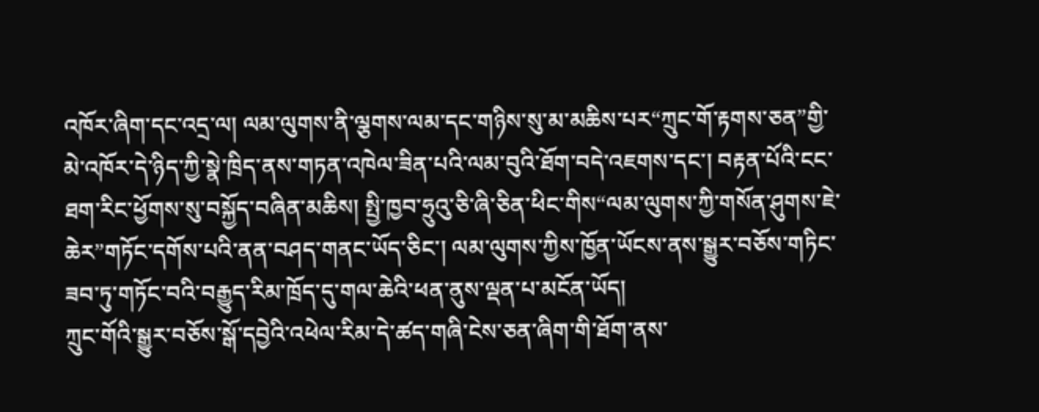འཁོར་ཞིག་དང་འདྲ་ལ། ལམ་ལུགས་ནི་ལྕགས་ལམ་དང་གཉིས་སུ་མ་མཆིས་པར“ཀྲུང་གོ་རྟགས་ཅན”གྱི་མེ་འཁོར་དེ་ཉིད་ཀྱི་སྣེ་ཁྲིད་ནས་གཏན་འཁེལ་ཟིན་པའི་ལམ་བུའི་ཐོག་བདེ་འཇགས་དང་། བརྟན་པོའི་ངང་ཐག་རིང་ཕྱོགས་སུ་བསྐྱོད་བཞིན་མཆིས། སྤྱི་ཁྱབ་ཧྲུའུ་ཅི་ཞི་ཅིན་ཕིང་གིས“ལམ་ལུགས་ཀྱི་གསོན་ཤུགས་ཇེ་ཆེར”གཏོང་དགོས་པའི་ནན་བཤད་གནང་ཡོད་ཅིང་། ལམ་ལུགས་ཀྱིས་ཁྱོན་ཡོངས་ནས་སྒྱུར་བཅོས་གཏིང་ཟབ་ཏུ་གཏོང་བའི་བརྒྱུད་རིམ་ཁྲོད་དུ་གལ་ཆེའི་ཕན་ནུས་ལྡན་པ་མངོན་ཡོད།
ཀྲུང་གོའི་སྒྱུར་བཅོས་སྒོ་དབྱེའི་འཕེལ་རིམ་དེ་ཚད་གཞི་ངེས་ཅན་ཞིག་གི་ཐོག་ནས་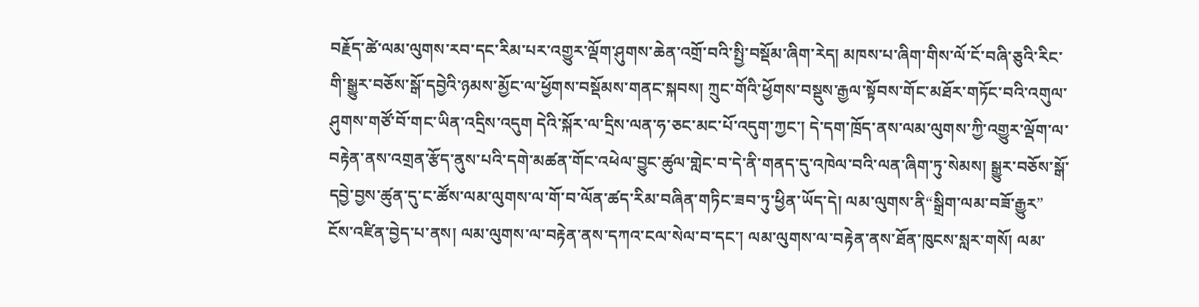བརྗོད་ཚེ་ལམ་ལུགས་རབ་དང་རིམ་པར་འགྱུར་ལྡོག་ཤུགས་ཆེན་འགྲོ་བའི་སྤྱི་བསྡོམ་ཞིག་རེད། མཁས་པ་ཞིག་གིས་ལོ་ངོ་བཞི་ཅུའི་རིང་གི་སྒྱུར་བཅོས་སྒོ་དབྱེའི་ཉམས་མྱོང་ལ་ཕྱོགས་བསྡོམས་གནང་སྐབས། ཀྲུང་གོའི་ཕྱོགས་བསྡུས་རྒྱལ་སྟོབས་གོང་མཐོར་གཏོང་བའི་འགུལ་ཤུགས་གཙོ་བོ་གང་ཡིན་འདྲིས་འདུག དེའི་སྐོར་ལ་དྲིས་ལན་ཧ་ཅང་མང་པོ་འདུག་ཀྱང་། དེ་དག་ཁྲོད་ནས་ལམ་ལུགས་ཀྱི་འགྱུར་ལྡོག་ལ་བརྟེན་ནས་འགྲན་རྩོད་ནུས་པའི་དགེ་མཚན་གོང་འཕེལ་བྱུང་ཚུལ་གླེང་བ་དེ་ནི་གནད་དུ་འཁེལ་བའི་ལན་ཞིག་ཏུ་སེམས། སྒྱུར་བཅོས་སྒོ་དབྱེ་བྱས་ཚུན་དུ་ང་ཚོས་ལམ་ལུགས་ལ་གོ་བ་ལོན་ཚད་རིམ་བཞིན་གཏིང་ཟབ་ཏུ་ཕྱིན་ཡོད་དེ། ལམ་ལུགས་ནི“སྒྲིག་ལམ་བཟོ་རྒྱུར” ངོས་འཛིན་བྱེད་པ་ནས། ལམ་ལུགས་ལ་བརྟེན་ནས་དཀའ་ངལ་སེལ་བ་དང་། ལམ་ལུགས་ལ་བརྟེན་ནས་ཐོན་ཁུངས་སླར་གསོ། ལམ་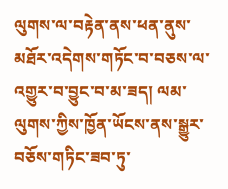ལུགས་ལ་བརྟེན་ནས་ཕན་ནུས་མཐོར་འདེགས་གཏོང་བ་བཅས་ལ་འགྱུར་བ་བྱུང་བ་མ་ཟད། ལམ་ལུགས་ཀྱིས་ཁྱོན་ཡོངས་ནས་སྒྱུར་བཅོས་གཏིང་ཟབ་ཏུ་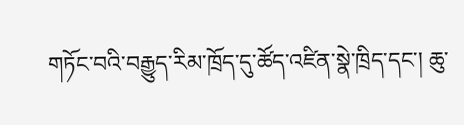གཏོང་བའི་བརྒྱུད་རིམ་ཁྲོད་དུ་ཚོད་འཛིན་སྣེ་ཁྲིད་དང་། ཆུ་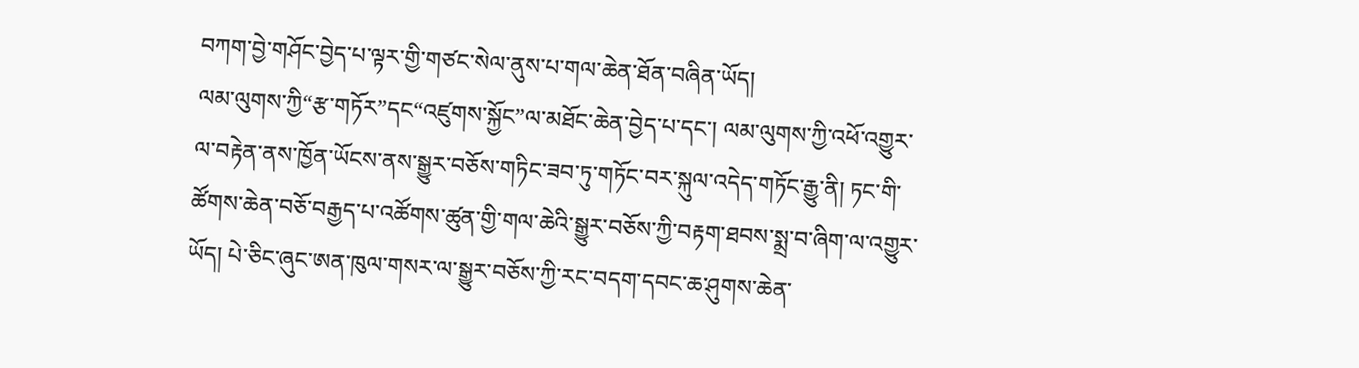བཀག་བྱེ་གཤོང་བྱེད་པ་ལྟར་གྱི་གཙང་སེལ་ནུས་པ་གལ་ཆེན་ཐོན་བཞིན་ཡོད།
ལམ་ལུགས་ཀྱི“རྩ་གཏོར”དང“འཛུགས་སྐྱོང”ལ་མཐོང་ཆེན་བྱེད་པ་དང་། ལམ་ལུགས་ཀྱི་འཕོ་འགྱུར་ལ་བརྟེན་ནས་ཁྱོན་ཡོངས་ནས་སྒྱུར་བཅོས་གཏིང་ཟབ་ཏུ་གཏོང་བར་སྐུལ་འདེད་གཏོང་རྒྱུ་ནི། ཏང་གི་ཚོགས་ཆེན་བཅོ་བརྒྱད་པ་འཚོགས་ཚུན་གྱི་གལ་ཆེའི་སྒྱུར་བཅོས་ཀྱི་བརྟག་ཐབས་སྨྲ་བ་ཞིག་ལ་འགྱུར་ཡོད། པེ་ཅིང་ཞུང་ཨན་ཁུལ་གསར་ལ་སྒྱུར་བཅོས་ཀྱི་རང་བདག་དབང་ཆ་ཤུགས་ཆེན་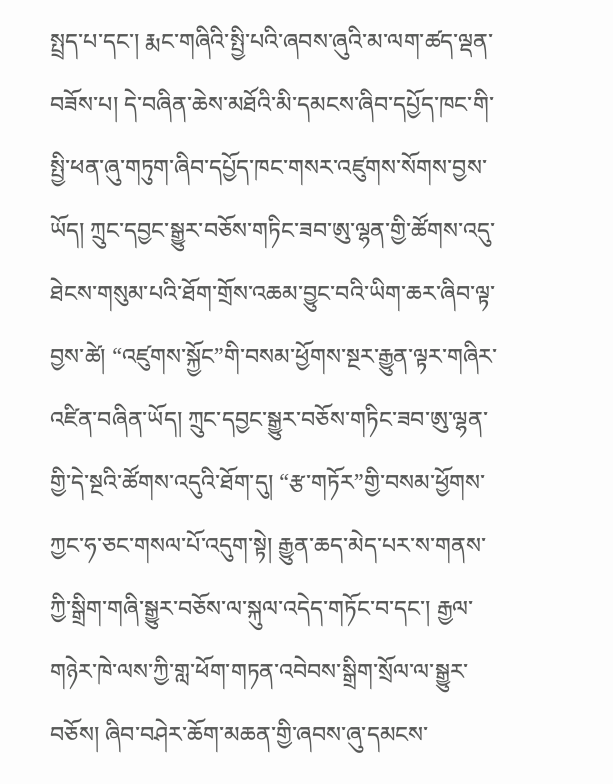སྤྲད་པ་དང་། རྨང་གཞིའི་སྤྱི་པའི་ཞབས་ཞུའི་མ་ལག་ཚད་ལྡན་བཟོས་པ། དེ་བཞིན་ཆེས་མཐོའི་མི་དམངས་ཞིབ་དཔྱོད་ཁང་གི་སྤྱི་ཕན་ཞུ་གཏུག་ཞིབ་དཔྱོད་ཁང་གསར་འཛུགས་སོགས་བྱས་ཡོད། ཀྲུང་དབྱང་སྒྱུར་བཅོས་གཏིང་ཟབ་ཨུ་ལྷན་གྱི་ཚོགས་འདུ་ཐེངས་གསུམ་པའི་ཐོག་གྲོས་འཆམ་བྱུང་བའི་ཡིག་ཆར་ཞིབ་ལྟ་བྱས་ཚེ། “འཛུགས་སྐྱོང”གི་བསམ་ཕྱོགས་སྔར་རྒྱུན་ལྟར་གཞིར་འཛིན་བཞིན་ཡོད། ཀྲུང་དབྱང་སྒྱུར་བཅོས་གཏིང་ཟབ་ཨུ་ལྷན་གྱི་དེ་སྔའི་ཚོགས་འདུའི་ཐོག་དུ། “རྩ་གཏོར”གྱི་བསམ་ཕྱོགས་ཀྱང་ཧ་ཅང་གསལ་པོ་འདུག་སྟེ། རྒྱུན་ཆད་མེད་པར་ས་གནས་ཀྱི་སྒྲིག་གཞི་སྒྱུར་བཅོས་ལ་སྐུལ་འདེད་གཏོང་བ་དང་། རྒྱལ་གཉེར་ཁེ་ལས་ཀྱི་གླ་ཕོག་གཏན་འབེབས་སྒྲིག་སྲོལ་ལ་སྒྱུར་བཅོས། ཞིབ་བཤེར་ཆོག་མཆན་གྱི་ཞབས་ཞུ་དམངས་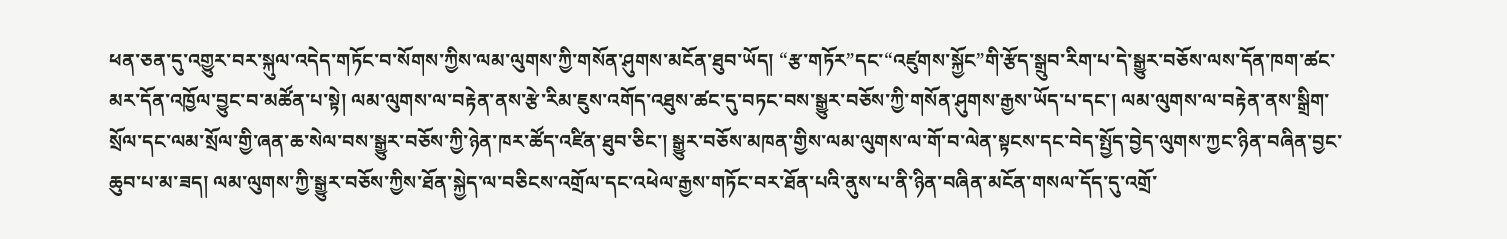ཕན་ཅན་དུ་འགྱུར་བར་སྐུལ་འདེད་གཏོང་བ་སོགས་ཀྱིས་ལམ་ལུགས་ཀྱི་གསོན་ཤུགས་མངོན་ཐུབ་ཡོད། “རྩ་གཏོར”དང་“འཛུགས་སྐྱོང”གི་རྩོད་སྒྲུབ་རིག་པ་དེ་སྒྱུར་བཅོས་ལས་དོན་ཁག་ཚང་མར་དོན་འཁྱོལ་བྱུང་བ་མཚོན་པ་སྟེ། ལམ་ལུགས་ལ་བརྟེན་ནས་རྩེ་རིམ་ཇུས་འགོད་འཐུས་ཚང་དུ་བཏང་བས་སྒྱུར་བཅོས་ཀྱི་གསོན་ཤུགས་རྒྱས་ཡོད་པ་དང་། ལམ་ལུགས་ལ་བརྟེན་ནས་སྒྲིག་སྲོལ་དང་ལམ་སྲོལ་གྱི་ཞན་ཆ་སེལ་བས་སྒྱུར་བཅོས་ཀྱི་ཉེན་ཁར་ཚོད་འཛིན་ཐུབ་ཅིང་། སྒྱུར་བཅོས་མཁན་གྱིས་ལམ་ལུགས་ལ་གོ་བ་ལེན་སྟངས་དང་བེད་སྤྱོད་བྱེད་ལུགས་ཀྱང་ཉིན་བཞིན་བྱང་ཆུབ་པ་མ་ཟད། ལམ་ལུགས་ཀྱི་སྒྱུར་བཅོས་ཀྱིས་ཐོན་སྐྱེད་ལ་བཅིངས་འགྲོལ་དང་འཕེལ་རྒྱས་གཏོང་བར་ཐོན་པའི་ནུས་པ་ནི་ཉིན་བཞིན་མངོན་གསལ་དོད་དུ་འགྲོ་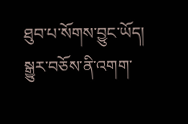ཐུབ་པ་སོགས་བྱུང་ཡོད།
སྒྱུར་བཅོས་ནི་འགག་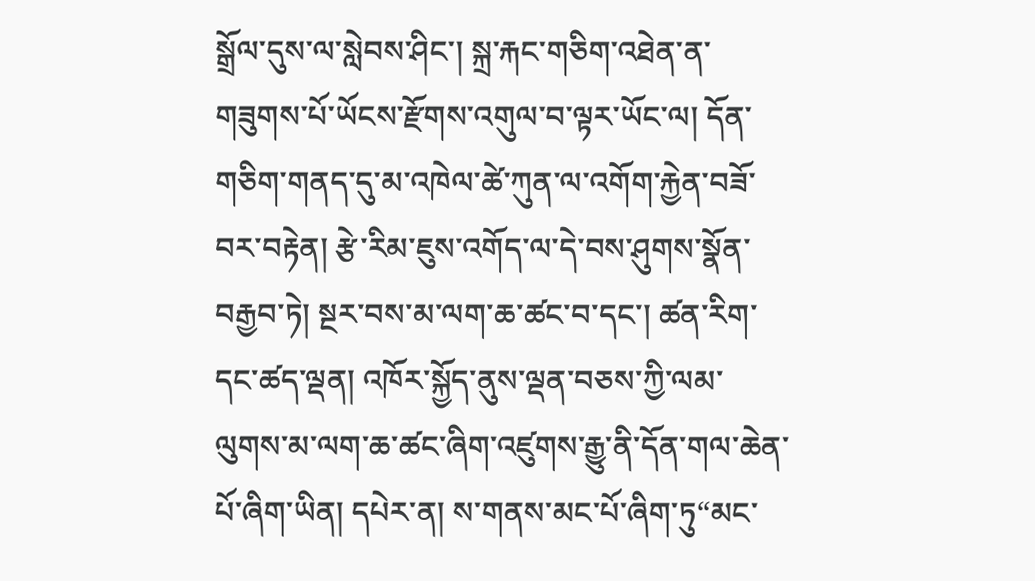སྒྲོལ་དུས་ལ་སླེབས་ཤིང་། སྐྲ་རྐང་གཅིག་འཐེན་ན་གཟུགས་པོ་ཡོངས་རྫོགས་འགུལ་བ་ལྟར་ཡོང་ལ། དོན་གཅིག་གནད་དུ་མ་འཁེལ་ཚེ་ཀུན་ལ་འགོག་རྐྱེན་བཟོ་བར་བརྟེན། རྩེ་རིམ་ཇུས་འགོད་ལ་དེ་བས་ཤུགས་སྣོན་བརྒྱབ་ཏེ། སྔར་བས་མ་ལག་ཆ་ཚང་བ་དང་། ཚན་རིག་དང་ཚད་ལྡན། འཁོར་སྐྱོད་ནུས་ལྡན་བཅས་ཀྱི་ལམ་ལུགས་མ་ལག་ཆ་ཚང་ཞིག་འཛུགས་རྒྱུ་ནི་དོན་གལ་ཆེན་པོ་ཞིག་ཡིན། དཔེར་ན། ས་གནས་མང་པོ་ཞིག་ཏུ“མང་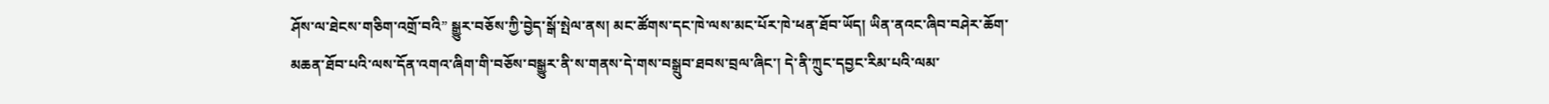ཤོས་ལ་ཐེངས་གཅིག་འགྲོ་བའི” སྒྱུར་བཅོས་ཀྱི་བྱེད་སྒོ་སྤེལ་ནས། མང་ཚོགས་དང་ཁེ་ལས་མང་པོར་ཁེ་ཕན་ཐོབ་ཡོད། ཡིན་ནའང་ཞིབ་བཤེར་ཆོག་མཆན་ཐོབ་པའི་ལས་དོན་འགའ་ཞིག་གི་བཅོས་བསྒྱུར་ནི་ས་གནས་དེ་གས་བསྒྲུབ་ཐབས་བྲལ་ཞིང་། དེ་ནི་ཀྲུང་དབྱང་རིམ་པའི་ལམ་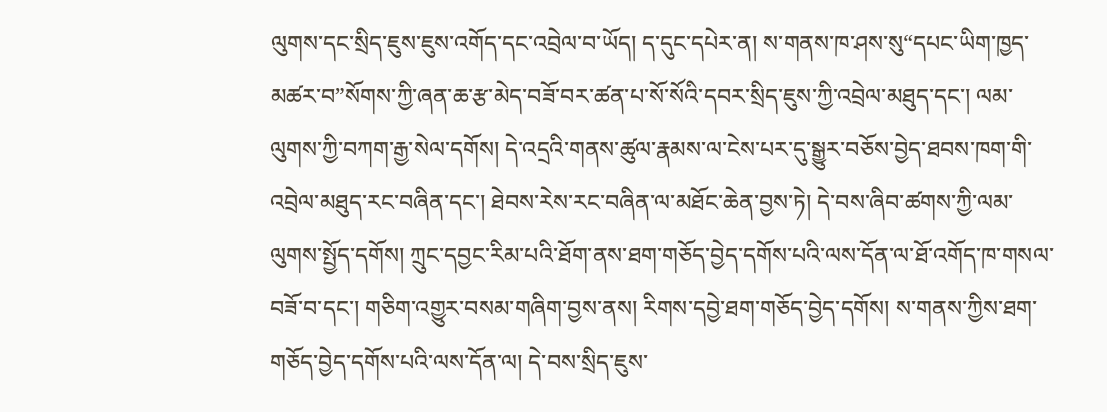ལུགས་དང་སྲིད་ཇུས་ཇུས་འགོད་དང་འབྲེལ་བ་ཡོད། ད་དུང་དཔེར་ན། ས་གནས་ཁ་ཤས་སུ“དཔང་ཡིག་ཁྱད་མཚར་བ”སོགས་ཀྱི་ཞན་ཆ་རྩ་མེད་བཟོ་བར་ཚན་པ་སོ་སོའི་དབར་སྲིད་ཇུས་ཀྱི་འབྲེལ་མཐུད་དང་། ལམ་ལུགས་ཀྱི་བཀག་རྒྱ་སེལ་དགོས། དེ་འདྲའི་གནས་ཚུལ་རྣམས་ལ་ངེས་པར་དུ་སྒྱུར་བཅོས་བྱེད་ཐབས་ཁག་གི་འབྲེལ་མཐུད་རང་བཞིན་དང་། ཐེབས་རེས་རང་བཞིན་ལ་མཐོང་ཆེན་བྱས་ཏེ། དེ་བས་ཞིབ་ཚགས་ཀྱི་ལམ་ལུགས་སྤྱོད་དགོས། ཀྲུང་དབྱང་རིམ་པའི་ཐོག་ནས་ཐག་གཅོད་བྱེད་དགོས་པའི་ལས་དོན་ལ་ཐོ་འགོད་ཁ་གསལ་བཟོ་བ་དང་། གཅིག་འགྱུར་བསམ་གཞིག་བྱས་ནས། རིགས་དབྱེ་ཐག་གཅོད་བྱེད་དགོས། ས་གནས་ཀྱིས་ཐག་གཅོད་བྱེད་དགོས་པའི་ལས་དོན་ལ། དེ་བས་སྲིད་ཇུས་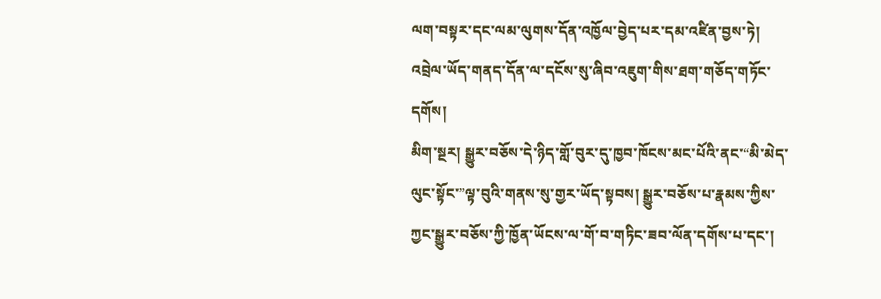ལག་བསྟར་དང་ལམ་ལུགས་དོན་འཁྱོལ་བྱེད་པར་དམ་འཛིན་བྱས་ཏེ། འབྲེལ་ཡོད་གནད་དོན་ལ་དངོས་སུ་ཞིབ་འཇུག་གིས་ཐག་གཅོད་གཏོང་དགོས།
མིག་སྔར། སྒྱུར་བཅོས་དེ་ཉིད་གློ་བུར་དུ་ཁྱབ་ཁོངས་མང་པོའི་ནང་“མི་མེད་ལུང་སྟོང་”ལྟ་བུའི་གནས་སུ་གྱར་ཡོད་སྟབས། སྒྱུར་བཅོས་པ་རྣམས་ཀྱིས་ཀྱང་སྒྱུར་བཅོས་ཀྱི་ཁྱོན་ཡོངས་ལ་གོ་བ་གཏིང་ཟབ་ལོན་དགོས་པ་དང་།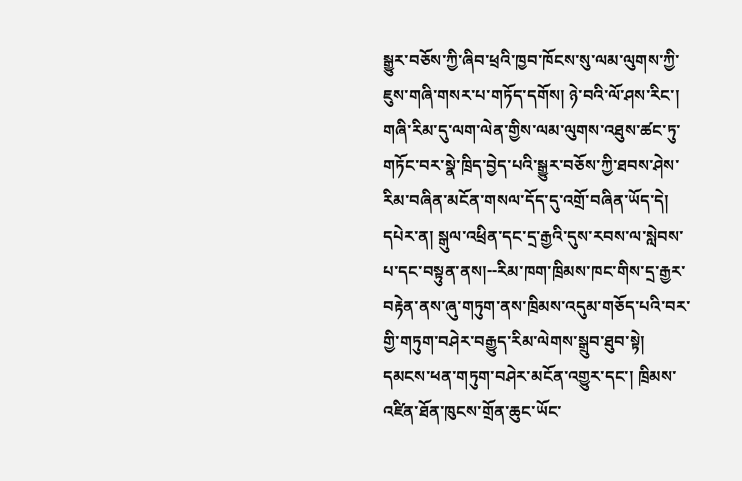སྒྱུར་བཅོས་ཀྱི་ཞིབ་ཕྲའི་ཁྱབ་ཁོངས་སུ་ལམ་ལུགས་ཀྱི་ཇུས་གཞི་གསར་པ་གཏོད་དགོས། ཉེ་བའི་ལོ་ཤས་རིང་། གཞི་རིམ་དུ་ལག་ལེན་གྱིས་ལམ་ལུགས་འཐུས་ཚང་ཏུ་གཏོང་བར་སྣེ་ཁྲིད་བྱེད་པའི་སྒྱུར་བཅོས་ཀྱི་ཐབས་ཤེས་རིམ་བཞིན་མངོན་གསལ་དོད་དུ་འགྲོ་བཞིན་ཡོད་དེ། དཔེར་ན། སྒུལ་འཕྲིན་དང་དྲ་རྒྱའི་དུས་རབས་ལ་སླེབས་པ་དང་བསྟུན་ནས།--རིམ་ཁག་ཁྲིམས་ཁང་གིས་དྲ་རྒྱར་བརྟེན་ནས་ཞུ་གཏུག་ནས་ཁྲིམས་འདུམ་གཅོད་པའི་བར་གྱི་གཏུག་བཤེར་བརྒྱུད་རིམ་ལེགས་སྒྲུབ་ཐུབ་སྟེ། དམངས་ཕན་གཏུག་བཤེར་མངོན་འགྱུར་དང་། ཁྲིམས་འཛིན་ཐོན་ཁུངས་གྲོན་ཆུང་ཡོང་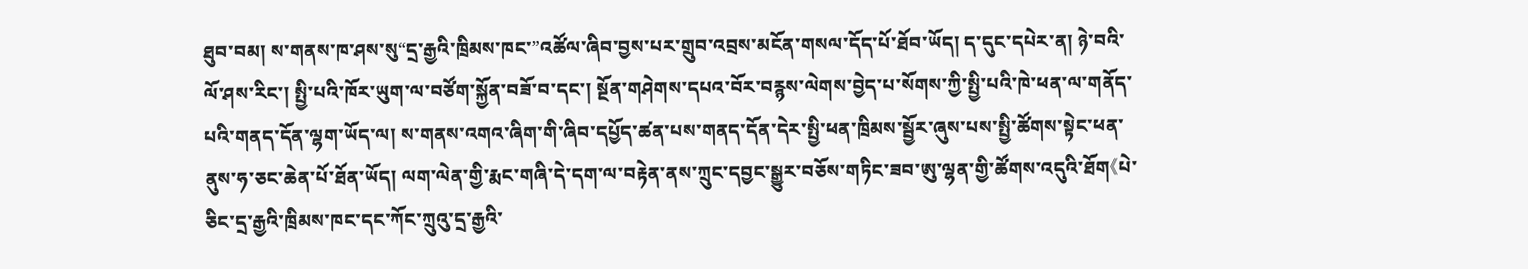ཐུབ་བམ། ས་གནས་ཁ་ཤས་སུ“དྲ་རྒྱའི་ཁྲིམས་ཁང་”འཚོལ་ཞིབ་བྱས་པར་གྲུབ་འབྲས་མངོན་གསལ་དོད་པོ་ཐོབ་ཡོད། ད་དུང་དཔེར་ན། ཉེ་བའི་ལོ་ཤས་རིང་། སྤྱི་པའི་ཁོར་ཡུག་ལ་བཙོག་སྐྱོན་བཟོ་བ་དང་། སྔོན་གཤེགས་དཔའ་བོར་བརྙས་ལེགས་བྱེད་པ་སོགས་ཀྱི་སྤྱི་པའི་ཁེ་ཕན་ལ་གནོད་པའི་གནད་དོན་ལྷག་ཡོད་ལ། ས་གནས་འགའ་ཞིག་གི་ཞིབ་དཔྱོད་ཚན་པས་གནད་དོན་དེར་སྤྱི་ཕན་ཁྲིམས་སྦྱོར་ཞུས་པས་སྤྱི་ཚོགས་སྟེང་ཕན་ནུས་ཧ་ཅང་ཆེན་པོ་ཐོན་ཡོད། ལག་ལེན་གྱི་རྨང་གཞི་དེ་དག་ལ་བརྟེན་ནས་ཀྲུང་དབྱང་སྒྱུར་བཅོས་གཏིང་ཟབ་ཨུ་ལྷན་གྱི་ཚོགས་འདུའི་ཐོག《པེ་ཅིང་དྲ་རྒྱའི་ཁྲིམས་ཁང་དང་ཀོང་ཀྲུའུ་དྲ་རྒྱའི་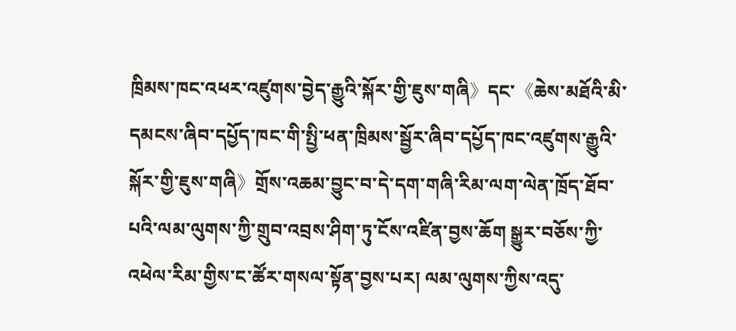ཁྲིམས་ཁང་འཕར་འཛུགས་བྱེད་རྒྱུའི་སྐོར་གྱི་ཇུས་གཞི》དང་《ཆེས་མཐོའི་མི་དམངས་ཞིབ་དཔྱོད་ཁང་གི་སྤྱི་ཕན་ཁྲིམས་སྦྱོར་ཞིབ་དཔྱོད་ཁང་འཛུགས་རྒྱུའི་སྐོར་གྱི་ཇུས་གཞི》གྲོས་འཆམ་བྱུང་བ་དེ་དག་གཞི་རིམ་ལག་ལེན་ཁྲོད་ཐོབ་པའི་ལམ་ལུགས་ཀྱི་གྲུབ་འབྲས་ཤིག་ཏུ་ངོས་འཛིན་བྱས་ཆོག སྒྱུར་བཅོས་ཀྱི་འཕེལ་རིམ་གྱིས་ང་ཚོར་གསལ་སྟོན་བྱས་པར། ལམ་ལུགས་ཀྱིས་འདུ་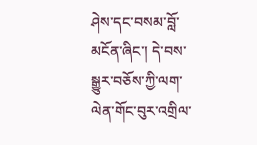ཤེས་དང་བསམ་བློ་མངོན་ཞིང་། དེ་བས་སྒྱུར་བཅོས་ཀྱི་ལག་ལེན་གོང་བུར་འགྲིལ་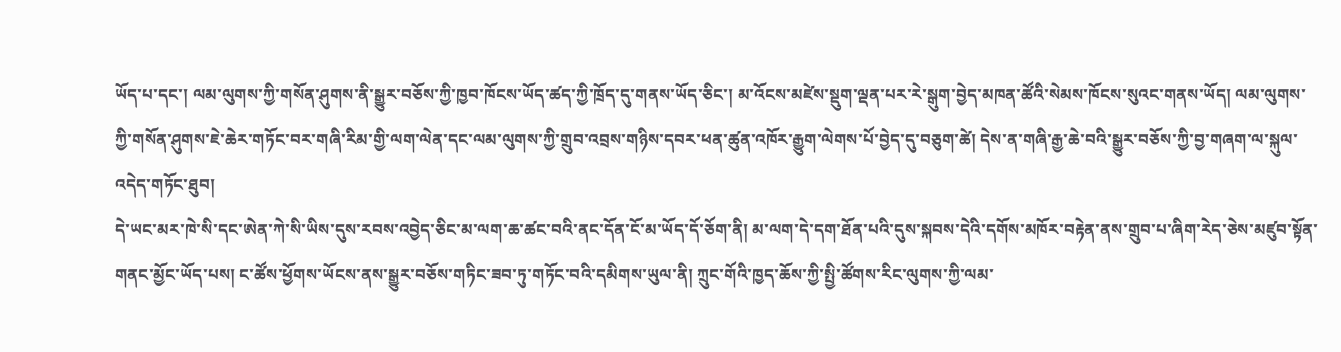ཡོད་པ་དང་། ལམ་ལུགས་ཀྱི་གསོན་ཤུགས་ནི་སྒྱུར་བཅོས་ཀྱི་ཁྱབ་ཁོངས་ཡོད་ཚད་ཀྱི་ཁྲོད་དུ་གནས་ཡོད་ཅིང་། མ་འོངས་མཛེས་སྡུག་ལྡན་པར་རེ་སྒུག་བྱེད་མཁན་ཚོའི་སེམས་ཁོངས་སུའང་གནས་ཡོད། ལམ་ལུགས་ཀྱི་གསོན་ཤུགས་ཇེ་ཆེར་གཏོང་བར་གཞི་རིམ་གྱི་ལག་ལེན་དང་ལམ་ལུགས་ཀྱི་གྲུབ་འབྲས་གཉིས་དབར་ཕན་ཚུན་འཁོར་རྒྱུག་ལེགས་པོ་བྱེད་དུ་བཅུག་ཚེ། དེས་ན་གཞི་རྒྱ་ཆེ་བའི་སྒྱུར་བཅོས་ཀྱི་བྱ་གཞག་ལ་སྐུལ་འདེད་གཏོང་ཐུབ།
དེ་ཡང་མར་ཁེ་སི་དང་ཨེན་ཀེ་སི་ཡིས་དུས་རབས་འབྱེད་ཅིང་མ་ལག་ཆ་ཚང་བའི་ནང་དོན་ངོ་མ་ཡོད་དོ་ཅོག་ནི། མ་ལག་དེ་དག་ཐོན་པའི་དུས་སྐབས་དེའི་དགོས་མཁོར་བརྟེན་ནས་གྲུབ་པ་ཞིག་རེད་ཅེས་མཛུབ་སྟོན་གནང་མྱོང་ཡོད་པས། ང་ཚོས་ཕྱོགས་ཡོངས་ནས་སྒྱུར་བཅོས་གཏིང་ཟབ་ཏུ་གཏོང་བའི་དམིགས་ཡུལ་ནི། ཀྲུང་གོའི་ཁྱད་ཆོས་ཀྱི་སྤྱི་ཚོགས་རིང་ལུགས་ཀྱི་ལམ་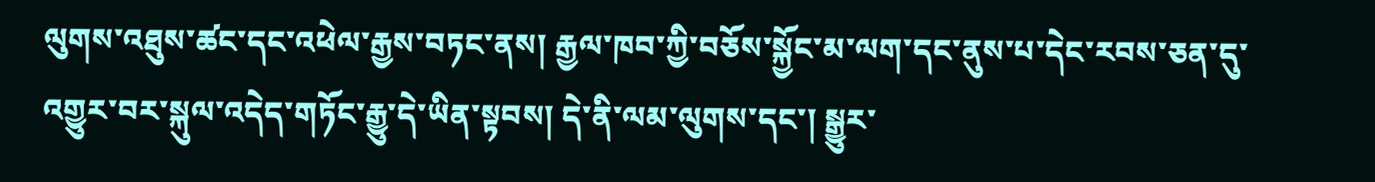ལུགས་འཐུས་ཚང་དང་འཕེལ་རྒྱས་བཏང་ནས། རྒྱལ་ཁབ་ཀྱི་བཅོས་སྐྱོང་མ་ལག་དང་ནུས་པ་དེང་རབས་ཅན་དུ་འགྱུར་བར་སྐུལ་འདེད་གཏོང་རྒྱུ་དེ་ཡིན་སྟབས། དེ་ནི་ལམ་ལུགས་དང་། སྒྱུར་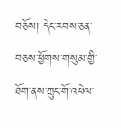བཅོས། དེང་རབས་ཅན་བཅས་ཕྱོགས་གསུམ་གྱི་ཐོག་ནས་ཀྲུང་གོ་འཕེལ་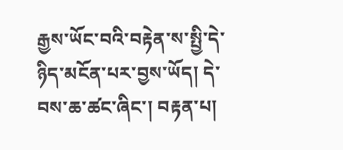རྒྱས་ཡོང་བའི་བརྟེན་ས་སྤྱི་དེ་ཉིད་མངོན་པར་བྱས་ཡོད། དེ་བས་ཆ་ཚང་ཞིང་། བརྟན་པ།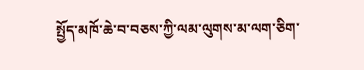སྤྱོད་མཁོ་ཆེ་བ་བཅས་ཀྱི་ལམ་ལུགས་མ་ལག་ཅིག་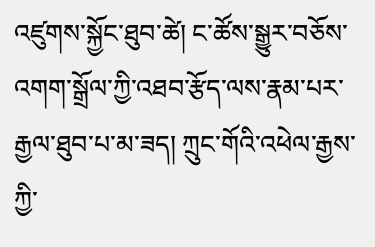འཛུགས་སྐྱོང་ཐུབ་ཚེ། ང་ཚོས་སྒྱུར་བཅོས་འགག་སྒྲོལ་ཀྱི་འཐབ་རྩོད་ལས་རྣམ་པར་རྒྱལ་ཐུབ་པ་མ་ཟད། ཀྲུང་གོའི་འཕེལ་རྒྱས་ཀྱི་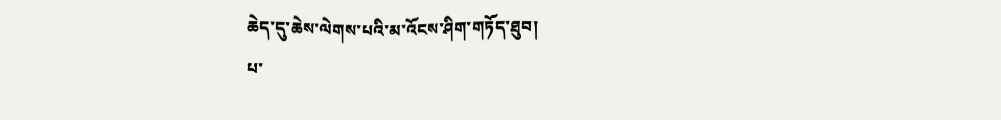ཆེད་དུ་ཆེས་ལེགས་པའི་མ་འོངས་ཤིག་གཏོད་ཐུབ།
པ་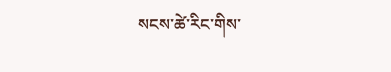སངས་ཚེ་རིང་གིས་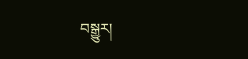བསྒྱུར།